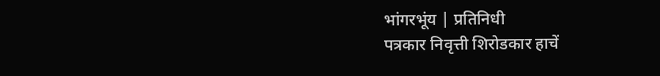भांगरभूंय | प्रतिनिधी
पत्रकार निवृत्ती शिरोडकार हाचें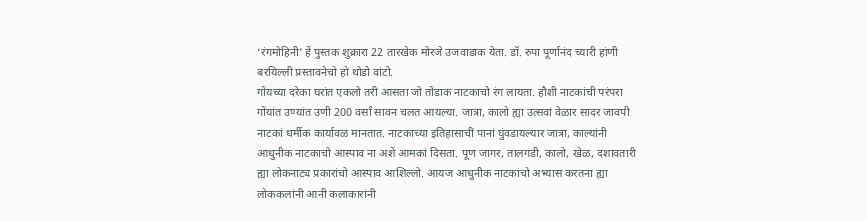‘रंगमोहिनी’ हें पुस्तक शुक्रारा 22 तारखेक मोरजे उजवाडाक येता. डॉ. रुपा पूर्णानंद च्यारी हांणी बरयिल्ली प्रस्तावनेचो हो थोडो वांटो.
गोंयच्या दरेका घरांत एकलो तरी आसता जो तोंडाक नाटकाचो रंग लायता. हौशी नाटकांची परंपरा गोंयांत उण्यांत उणी 200 वर्सां सावन चलत आयल्या. जात्रा, कालो ह्या उत्सवां वेळार सादर जावपी नाटकां धर्मीक कार्यावळ मानतात. नाटकाच्या इतिहासाचीं पानां घुंवडायल्यार जात्रा, काल्यांनी आधुनीक नाटकाचो आस्पाव ना अशें आमकां दिसता. पूण जागर, तालगडी, कालो, खेळ, दशावतारी ह्या लोकनाट्य प्रकारांचो आस्पाव आशिल्लो. आयज आधुनीक नाटकांचो अभ्यास करतना ह्या लोककलांनी आनी कलाकारांनी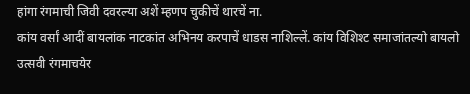हांगा रंगमाची जिवी दवरल्या अशें म्हणप चुकीचें थारचें ना.
कांय वर्सां आदीं बायलांक नाटकांत अभिनय करपाचें धाडस नाशिल्लें. कांय विशिश्ट समाजांतल्यो बायलो उत्सवी रंगमाचयेर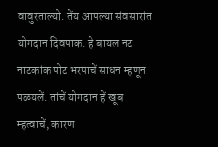वावुरताल्यो. तेंय आपल्या संवसारांत योगदान दिवपाक. हे बायल नट नाटकांक पोट भरपाचें साधन म्हणून पळयलें. तांचें योगदान हें खूब म्हत्वाचें, कारण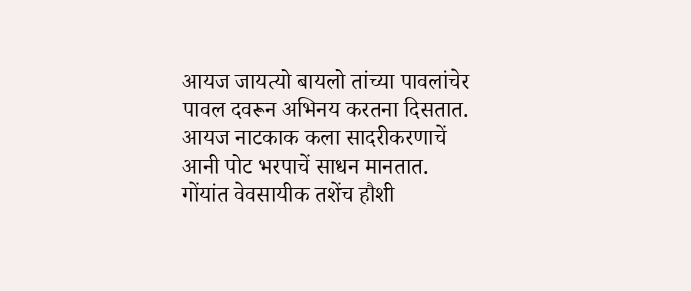आयज जायत्यो बायलो तांच्या पावलांचेर पावल दवरून अभिनय करतना दिसतात.
आयज नाटकाक कला सादरीकरणाचें आनी पोट भरपाचें साधन मानतात. गोंयांत वेवसायीक तशेंच हौशी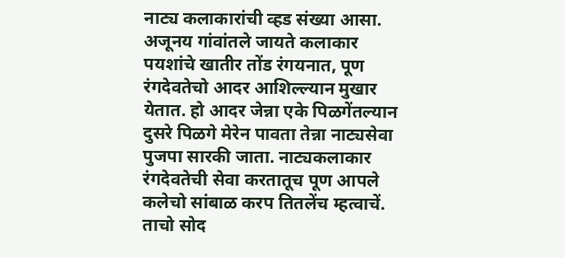नाट्य कलाकारांची व्हड संख्या आसा. अजूनय गांवांतले जायते कलाकार पयशांचे खातीर तोंड रंगयनात, पूण रंगदेवतेचो आदर आशिल्ल्यान मुखार येतात. हो आदर जेन्ना एके पिळगेंतल्यान दुसरे पिळगे मेरेन पावता तेन्ना नाट्यसेवा पुजपा सारकी जाता. नाट्यकलाकार रंगदेवतेची सेवा करतातूच पूण आपले कलेचो सांबाळ करप तितलेंच म्हत्वाचें. ताचो सोद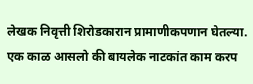लेखक निवृत्ती शिरोडकारान प्रामाणीकपणान घेतल्या.
एक काळ आसलो की बायलेक नाटकांत काम करप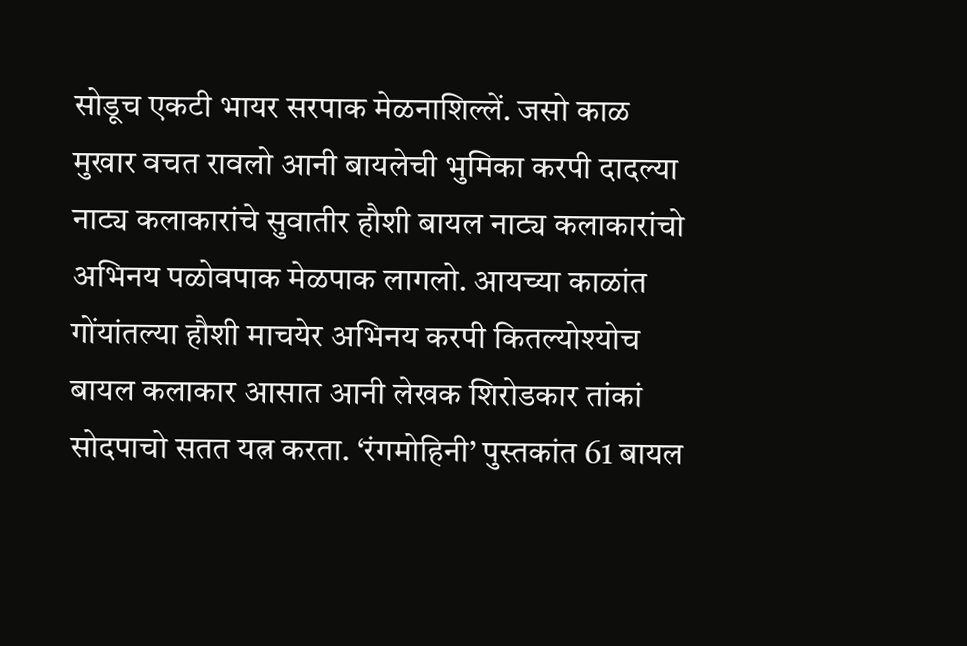सोडूच एकटी भायर सरपाक मेळनाशिल्लें. जसो काळ मुखार वचत रावलो आनी बायलेची भुमिका करपी दादल्या नाट्य कलाकारांचे सुवातीर हौशी बायल नाट्य कलाकारांचो अभिनय पळोवपाक मेळपाक लागलो. आयच्या काळांत गोंयांतल्या हौशी माचयेर अभिनय करपी कितल्योश्योच बायल कलाकार आसात आनी लेखक शिरोडकार तांकां सोदपाचो सतत यत्न करता. ‘रंगमोहिनी’ पुस्तकांत 61 बायल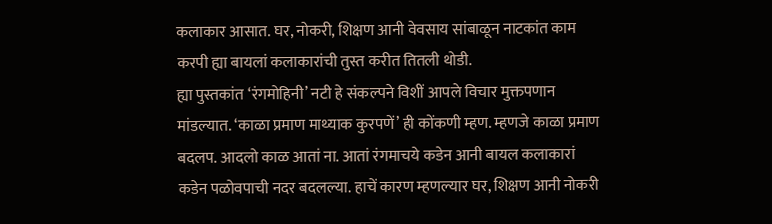कलाकार आसात. घर, नोकरी, शिक्षण आनी वेवसाय सांबाळून नाटकांत काम करपी ह्या बायलां कलाकारांची तुस्त करीत तितली थोडी.
ह्या पुस्तकांत ‘रंगमोहिनी’ नटी हे संकल्पने विशीं आपले विचार मुक्तपणान मांडल्यात. ‘काळा प्रमाण माथ्याक कुरपणें’ ही कोंकणी म्हण. म्हणजे काळा प्रमाण बदलप. आदलो काळ आतां ना. आतां रंगमाचये कडेन आनी बायल कलाकारां कडेन पळोवपाची नदर बदलल्या. हाचें कारण म्हणल्यार घर, शिक्षण आनी नोकरी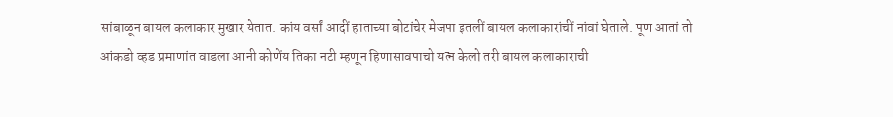सांबाळून बायल कलाकार मुखार येतात. कांय वर्सां आदीं हाताच्या बोटांचेर मेजपा इतलीं बायल कलाकारांचीं नांवां घेताले. पूण आतां तो आंकडो व्हड प्रमाणांत वाडला आनी कोणेंय तिका नटी म्हणून हिणासावपाचो यत्न केलो तरी बायल कलाकाराची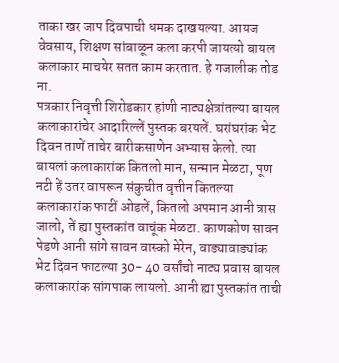ताका खर जाप दिवपाची धमक दाखयल्या. आयज वेवसाय, शिक्षण सांबाळून कला करपी जायत्यो बायल कलाकार माचयेर सतत काम करतात. हे गजालीक तोड ना.
पत्रकार निवृत्ती शिरोडकार हांणी नाट्यक्षेत्रांतल्या बायल कलाकारांचेर आदारिल्लें पुस्तक बरयलें. घरांघरांक भेट दिवन ताणें ताचेर बारीकसाणेन अभ्यास केलो. त्या बायलां कलाकारांक कितलो मान, सन्मान मेळटा, पूण नटी हें उतर वापरून संकुचीत वृत्तीन कितल्या कलाकारांक फाटीं ओडलें, कितलो अपमान आनी त्रास जालो, तें ह्या पुस्तकांत वाचूंक मेळटा. काणकोण सावन पेडणे आनी सांगे सावन वास्को मेरेन, वाड्यावाड्यांक भेट दिवन फाटल्या 30- 40 वर्सांचो नाट्य प्रवास बायल कलाकारांक सांगपाक लायलो. आनी ह्या पुस्तकांत ताची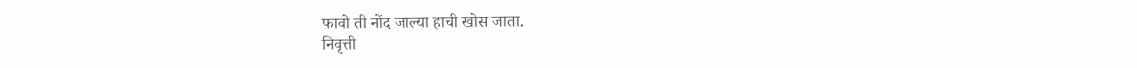फावो ती नोंद जाल्या हाची खोस जाता.
निवृत्ती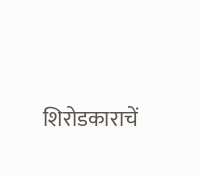शिरोडकाराचें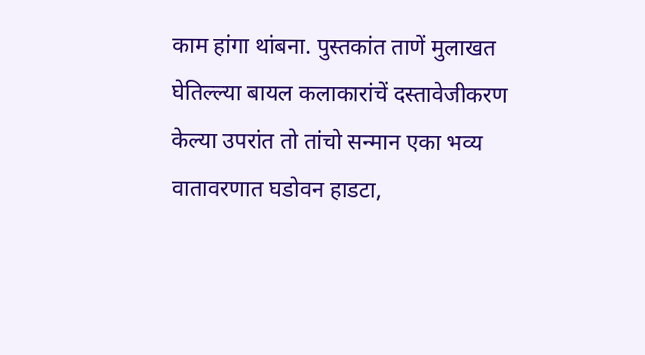काम हांगा थांबना. पुस्तकांत ताणें मुलाखत घेतिल्ल्या बायल कलाकारांचें दस्तावेजीकरण केल्या उपरांत तो तांचो सन्मान एका भव्य वातावरणात घडोवन हाडटा,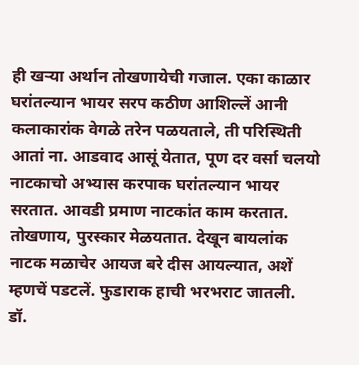ही खऱ्या अर्थान तोखणायेची गजाल. एका काळार घरांतल्यान भायर सरप कठीण आशिल्लें आनी कलाकारांक वेगळे तरेन पळयताले, ती परिस्थिती आतां ना. आडवाद आसूं येतात, पूण दर वर्सा चलयो नाटकाचो अभ्यास करपाक घरांतल्यान भायर सरतात. आवडी प्रमाण नाटकांत काम करतात. तोखणाय, पुरस्कार मेळयतात. देखून बायलांक नाटक मळाचेर आयज बरे दीस आयल्यात, अशें म्हणचें पडटलें. फुडाराक हाची भरभराट जातली.
डॉ.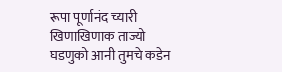रूपा पूर्णानंद च्यारी
खिणाखिणाक ताज्यो घडणुको आनी तुमचे कडेन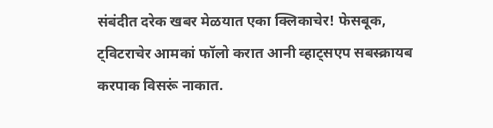संबंदीत दरेक खबर मेळयात एका क्लिकाचेर! फेसबूक, ट्विटराचेर आमकां फॉलो करात आनी व्हाट्सएप सबस्क्रायब करपाक विसरूं नाकात.